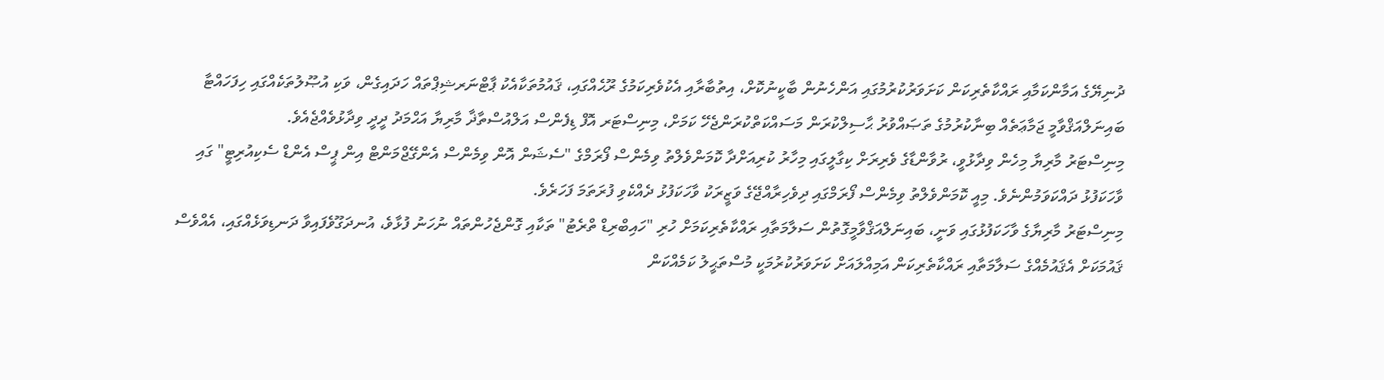ދުނިޔޭގެ އަމާންކަމާއި ރައްކާތެރިކަން ކަށަވަރުކުރުމުގައި އަންހެނުން ބާކީނުކޮށް، އިތުބާރާއި އެކުވެރިކަމުގެ ރޫޙެއްގައި، ޤައުމުތަކާއެކު ޕާޓްނަރޝިޕްތައް ހަދައިގެން، ވަކި އުޞޫލުތަކެއްގައި ހިފަހައްޓާ ބައިނަލްއަޤްވާމީ ޖަމާޢަތެއް ބިނާކުރުމުގެ ތަޞައްވުރު ޙާސިލްކުރަން މަސައްކަތްކުރަންޖެހޭ ކަމަށް، މިނިސްޓަރ އޮފް ޑިފެންސް އަލްއުސްތާޛާ މާރިޔާ އަޙްމަދު ދީދީ ވިދާޅުވެއްޖެއެވެ.
މިނިސްޓަރު މާރިޔާ މިހެން ވިދާޅުވީ، ރުވާންޑާގެ ވެރިރަށް ކިގާލީގައި މިހާރު ކުރިއަށްދާ ކޮމަންވެލްތު ވިމެންސް ފޯރަމްގެ "ސެޝަން އޮން ވިމެންސް އެންގޭޖްމަންޓް އިން ޕީސް އެންޑް ސެކިއުރިޓީ" ގައި ވާހަކަފުޅު ދައްކަވަމުންނެވެ. މިއީ ކޮމަންވެލްތު ވިމެންސް ފޯރަމްގައި ދިވެހިރާއްޖޭގެ ވަޒީރަކު ވާހަކަފުޅު ދެއްކެވި ފުރަތަމަ ފަހަރެވެ.
މިނިސްޓަރު މާރިޔާގެ ވާހަކަފުޅުގައި ވަނީ، ބައިނަލްއަޤްވާމީގޮތުން ސަލާމަތާއި ރައްކާތެރިކަމަށް ހުރި "ހައިބްރިޑް ތްރެޓު" ތަކާއި ގޮންޖެހުންތައް ނުހަނު ފުޅާވެ، އުނދަގޫވެފައިވާ ދަނޑިވަޅެއްގައި، އެއްވެސް ޤައުމަކަށް އެޤައުމެއްގެ ސަލާމަތާއި ރައްކާތެރިކަން އަމިއްލައަށް ކަށަވަރުކުރުމަކީ މުސްތަޙީލު ކަމެއްކަން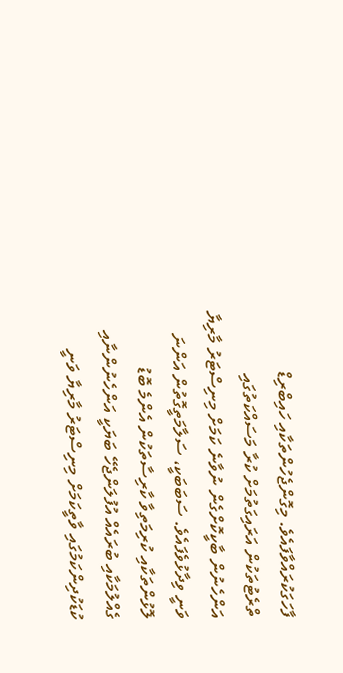ފާހަގަކުރައްވާފައެވެ. މިގޮންޖެހުންތަކާއި ހައިބްރިޑް ތްރެޓުތަކުން އަރައިގަތުމަށް ކުރާ މަސައްކަތުގައި އަންހެނުން ބާކީކޮށްގެން ނުވާނެ ކަމަށް މިނިސްޓަރު މާރިޔާ ވަނީ ވިދާޅުވެފައެވެ. ސަބަބަކީ، ސަލާމަތީގޮތުން އަންނަ ލޮޅުންތަކާއި ކުރިމަތިވާ ކާރިސާތަކުން އެންމެ ބޮޑު ގެއްލުމަކާއި ބުރައެއް އުފުލަންޖެހޭ ބަޔަކީ އަންހެނުންނާއި ކުޑަކުދިންކަމުގައި ވާތީކަމަށް މިނިސްޓަރު މާރިޔާ ވަނީ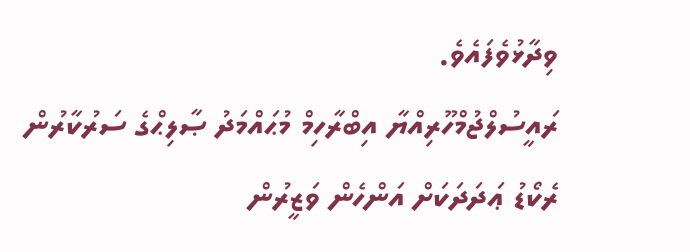ވިދާޅުވެފައެވެ.
ރައީސުލްޖުމްހޫރިއްޔާ އިބްރާހިމް މުޙައްމަދު ޞާލިޙްގެ ސަރުކާރުން ރެކޯޑު ޢަދަދަކަށް އަންހެން ވަޒީރުން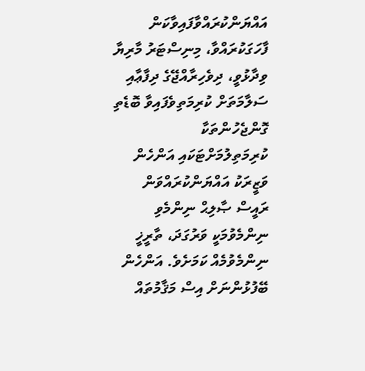އައްޔަންކުރައްވާފައިވާކަން ފާހަގަކުރައްވާ، މިނިސްޓަރު މާރިޔާ ވިދާޅުވީ، ދިވެހިރާއްޖޭގެ ދިފާޢާއި ސަލާމަތަށް ކުރިމަތިވެފައިވާ ބޮޑެތި ގޮންޖެހުންތަކާ ކުރިމަތިލުމަށްޓަކައި އަންހެން ވަޒީރަކު އައްޔަންކުރައްވަން ރައީސް ޞާލިޙް ނިންމެވި ނިންމެވުމަކީ ވަރުގަދަ، ތާރީޚީ ނިންމެވުމެއް ކަމަށެވެ. އަންހެން ބޭފުޅުންނަށް އިސް މަޤާމުތައް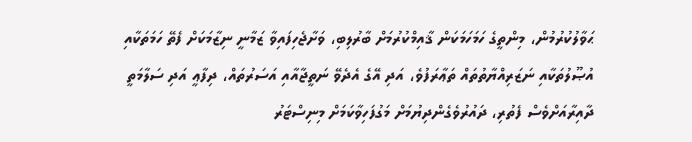ޙަވާލުކުރުމުން، މިންތީގެ ހަމަހަމަކަން ޤާއިމްކުރުމަށް ބާރުލިބި، ވަށާޖެހިފައިވާ ޒަމާނީ ނިޒާމަކަށް ފެތޭ ހަމަތަކާއި އުޞޫލުތަކާއި ނަޒަރިއްޔާތުތައް ތަޢާރަފުވެ، އަދި އޭގެ އެދެވޭ ނަތީޖާއާއި އަސަރުތައް، ދިފާޢީ އަދި ސަލާމަތީ ދާއިރާއަށްވެސް ފެތުރި، ދައުރުވެގެންދިޔުމަށް މަގުފަހިވާކަމަށް މިނިސްޓަރު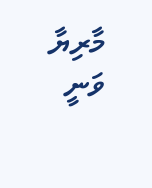މާރިޔާ ވަނީ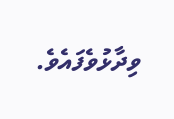ވިދާޅުވެފައެވެ.